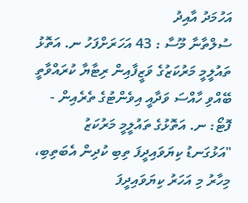އަހުމަދު އާއިދު
ސުލްތާނާ މޫސާ : 43 އަހަރަށްފަހު ނ. އަތޮޅު ތައުލީމީ މަރުކަޒުގެ ވަޒީފާއިން ރިޓާޔާ ކުރައްވާތީ ބޭއްވި ހާއްސަ ވަދާއީ އިވެންޓުގެ ތެރެއިން - ފޮޓޯ: ނ. އަތޮޅުގެ ތައުލީމީ މަރުކަޒު
"އަޅުގަނޑު ކިޔަވައިދީފަ ތިބި ކުދިން އެބަތިބި، މިހާރު މި އަހަރު ކިޔަވައިދީފަ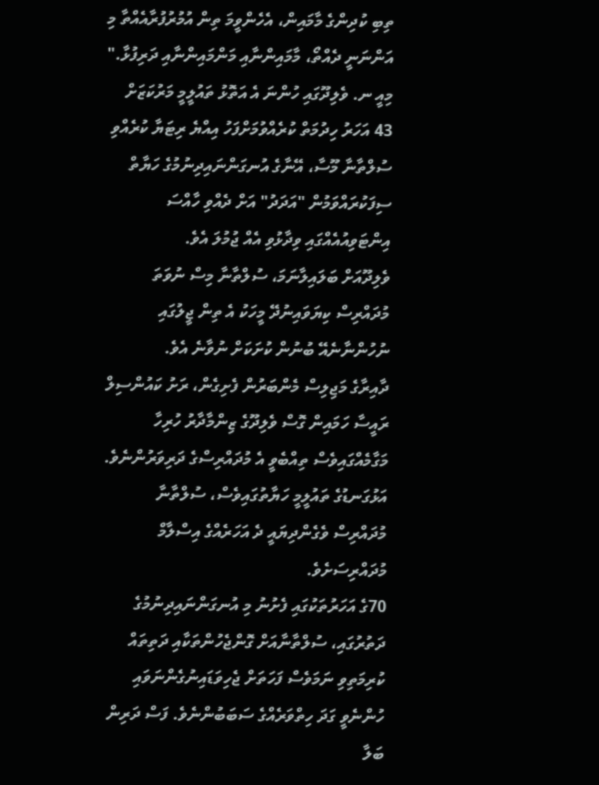ތިބި ކުދިންގެ މާމައިން، އެހެންވީމަ ތިން އުމުރުފުރާއެއްތާ މި އަންނަނީ ދެއްތޯ، މާމައިންނާއި މަންމައިންނާއި ދަރިފުޅާ."
މިއީ ނ. ވެލިދޫގައި ހުންނަ އެ އަތޮޅު ތައުލީމީ މަރުކަޒަށް 43 އަހަރު ހިދުމަތް ކުރެއްވުމަށްފަހު އިއްޔެ ރިޓަޔާ ކުރެއްވި ސުލްތާނާ މޫސާ، އޭނާގެ އުނގަންނައިދިނުމުގެ ހަޔާތް ސިފަކުރައްވަމުން "އަދަދު" އަށް ދެއްވި ހާއްސަ އިންޓަވިއުއެއްގައި ވިދާޅުވި އެއް ޖުމުލަ އެވެ.
ވެލިދޫއަށް ބަލައިލާނަމަ، ސުލްތާނާ މިސް ނުވަތަ މުދައްރިސް ކިޔަވައިނުދޭ މީހަކު އެ ތިން ޖީލުގައި ނުހުންނާނެއޭ ބުނުން ކުށަކަށް ނުވާނެ އެވެ.
ދާއިރާގެ މަޖިލިސް މެންބަރުން ފެށިގެން، ރަށު ކައުންސިލް ރައީސާ ހަމައިން ގޮސް ވެލިދޫގެ ޒިންމާދާރު ހުރިހާ މަގާމެއްގައިވެސް ތިއްބެވީ އެ މުދައްރިސްގެ ދަރިވަރުންނެވެ. އަޅުގަނޑުގެ ތައުލީމީ ހަޔާތުގައިވެސް، ސުލްތާނާ މުދައްރިސް ވެގެންދިޔައީ ދެ އަހަރެއްގެ އިސްލާމް މުދައްރިސަށެވެ.
70ގެ އަހަރުތަކުގައި ފެށުނު މި އުނގަންނައިދިނުމުގެ ދަތުރުގައި، ސުލްތާނާއަށް ގޮންޖެހުންތަކާއި ދަތިތައް ކުރިމަތިވި ނަމަވެސް ފަހަތަށް ޖެހިވަޑައިނުގެންނަވައި ހުންނެވީ ގަދަ ހިތްވަރެއްގެ ސަބަބުންނެވެ. ފަސް ދަރިން ބަލާ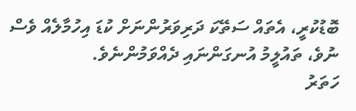ބޮޑުކުރީ، އެތައް ސަތޭކަ ދަރިވަރުންނަށް ކުޑަ އިހުމާލެއް ވެސް ނުވެ، ތައުލީމު އުނގަންނައި ދެއްވަމުންނެވެ.
ހަތަރު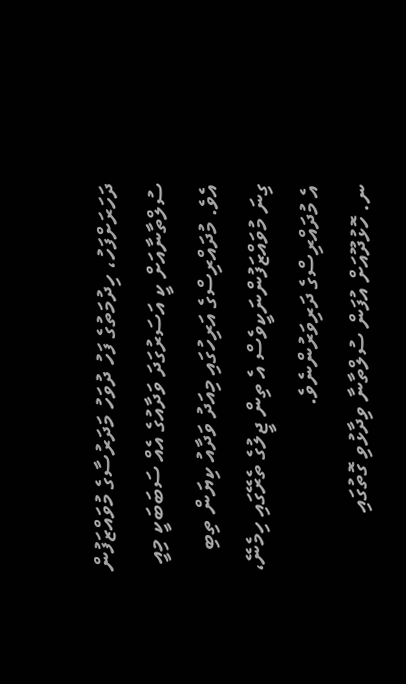ދަހަރަށްފަހު، ހިދުމަތުގެ ފަހު ދުވަހު މަދަރުސާގެ މުވައްޒަފުން ސުލްތާނާއަށް ކީ އަސަރުގަދަ ވަދާއުގެ އެއް ސަބަބަކީ މިއީ އެވެ. މުދައްރިސްގެ އަރިހުގައި މިއަދު ވަދާއު ކިޔަން ތިބި ގިނަ މުވައްޒަފުންނަކީވެސް އެ ތިން ޖީލުގެ ތެރޭގައި ހިމެނޭ، އެ މުދައްރިސްގެ ދަރިވަރުންނެވެ.
ނ. ހޮޅުދޫއަށް އުފަން ސުލްތާނާ ވިދާޅުވި ގޮތުގައި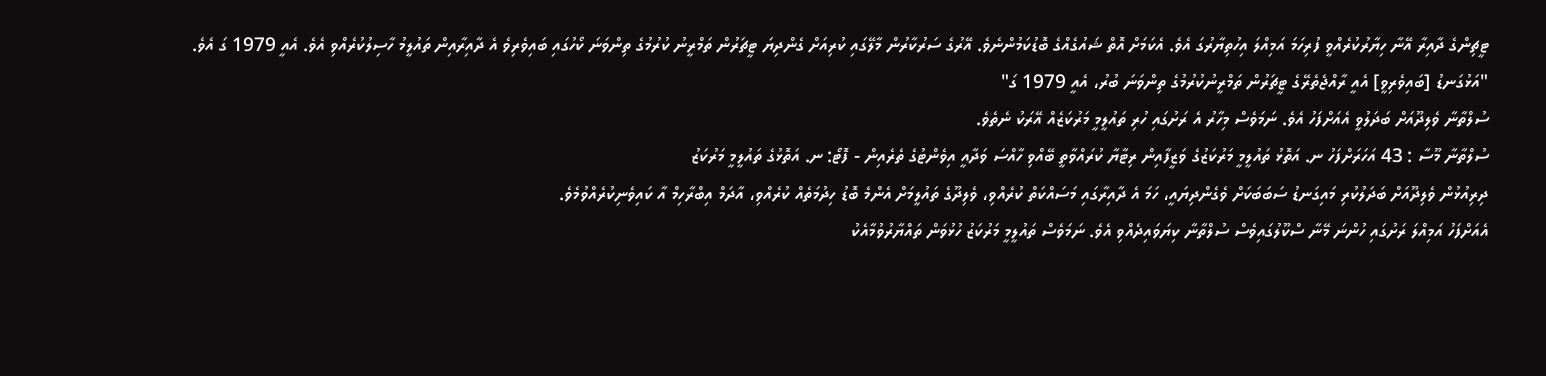ޓީޗިންގެ ދާއިރާ އޭނާ ހިޔާރުކުރެއްވީ ފުރިހަމަ އަމިއްލަ އިހުތިޔާރުގަ އެވެ. އެކަމަށް އޮތް ޝައުގެއްގެ ބޮޑުކަމުންނެވެ. އޭރުގެ ސަރުކާރުން މާލޭގައި ކުރިއަށް ގެންދިޔަ ޓީޗަރުން ތަމްރީނު ކުރުމުގެ ތިންވަނަ ކޯހުގައި ބައިވެރިވެ އެ ދާއިރާއިން ތައުލީމު ހާސިލުކުރެއްވި އެވެ. އެއީ 1979 ގަ އެވެ.
"އަޅުގަނޑު [ބައިވެރިވީ] އެއީ ރާއްޖެތެރޭގެ ޓީޗަރުން ތަމްރީނުކުރުމުގެ ތިންވަނަ ބުރު، އެއީ 1979 ގަ"
ސުލްތާނާ ވެލިދޫއަށް ބަދަލުވީ އެއަށްފަހު އެވެ. ނަމަވެސް މިހާރު އެ ރަށުގައި ހުރި ތައުލީމީ މަރުކަޒެއް އޭރަކު ނެތެވެ.
ސުލްތާނާ މޫސާ : 43 އަހަރަށްފަހު ނ. އަތޮޅު ތައުލީމީ މަރުކަޒުގެ ވަޒީފާއިން ރިޓާޔާ ކުރައްވާތީ ބޭއްވި ހާއްސަ ވަދާއީ އިވެންޓުގެ ތެރެއިން - ފޮޓޯ: ނ. އަތޮޅުގެ ތައުލީމީ މަރުކަޒު
ދިރިއުޅުން ވެލިދޫއަށް ބަދަލުކުރި މައިގަނޑު ސަބަބަކަށް ވެގެންދިޔައީ، ހަމަ އެ ދާއިރާގައި މަސައްކަތް ކުރެއްވި، ވެލިދޫގެ ތައުލީމަށް އެންމެ ބޮޑު ހިދުމަތެއް ކުރެއްވި، އާދަމް އިބްރާހިމް އާ ކައިވެނިކުރެއްވުމެވެ.
އެއަށްފަހު އަމިއްލަ ރަށުގައި ހުންނަ މޭނާ ސްކޫލުގައިވެސް ސުލްތާނާ ކިޔަވައިދެއްވި އެވެ. ނަމަވެސް ތައުލީމީ މަރުކަޒު ހުޅުވަން ތައްޔާރުވުމާއެކު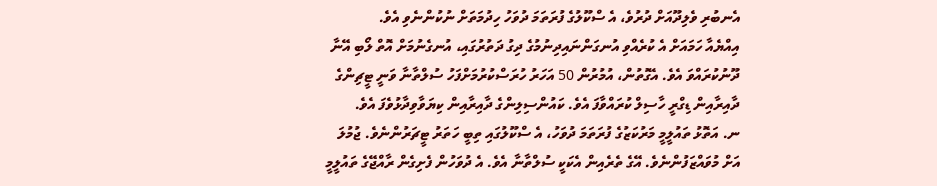އެނބުރި ވެލިދޫއަށް ދުރުވެ، އެ ސްކޫލުގެ ފުރަތަމަ ދުވަހު ހިދުމަތަށް ނުކުންނެވި އެވެ.
އިއްޔެއާ ހަމައަށް އެ ކުރެއްވި އުނގަންނައިދިނުމުގެ ދިގު ދަތުރުގައި، އުނގެނުމަށް އޮތް ލޯބި އޭނާ ދޫނުކުރައްވަ އެވެ. އެގޮތުން، އުމުރުން 50 އަހަރު ހުރަސްކުރުމަށްފަހު ސުލްތާނާ ވަނީ ޓީޗިންގެ ދާއިރާއިން ޑިގްރީ ހާސިލް ކުރައްވާފަ އެވެ. ކައުންސިލިންގެ ދާއިރާއިން ކިޔަވާވިދާޅުވެފަ އެވެ.
ނ. އަތޮޅު ތައުލީމީ މަރުކަޒުގެ ފުރަތަމަ ދުވަހު، އެ ސްކޫލުގައި ތިބީ ހަތަރު ޓީޗަރުންނެވެ. ޖުމުލަ އަށް މުވައްޒަފުންނެވެ. އޭގެ ތެރެއިން އެކަކީ ސުލްތާނާ އެވެ. އެ ދުވަހުން ފެށިގެން ރާއްޖޭގެ ތައުލީމީ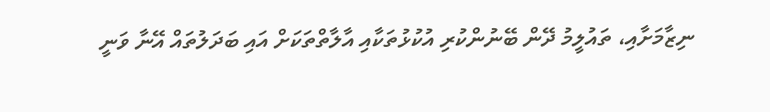ނިޒާމަށާއި، ތައުލީމު ދޭން ބޭނުންކުރި އުކުޅުތަކާއި އާލާތްތަކަށް އައި ބަދަލުތައް އޭނާ ވަނީ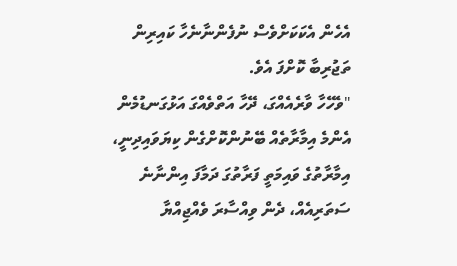އެހެން އެކަކަށްވެސް ނުފެންނާނެހާ ކައިރިން ތަޖުރިބާ ކޮށްފަ އެވެ.
"ވެހޭހާ ވާރެއެއްގަ، ދޭހާ އަތްވެއްގަ އަޅުގަނޑުމެން އެންމެ އިމާރާތެއް ބޭނުންކޮށްގެން ކިޔަވައިދިނީ، އިމާރާތުގެ ވައިމަތީ ފަރާތުގަ ދަމާފަ އިންނާނެ ސަތަރިއެއް، ދެން ވިއްސާރަ ވެއްޖިއްޔާ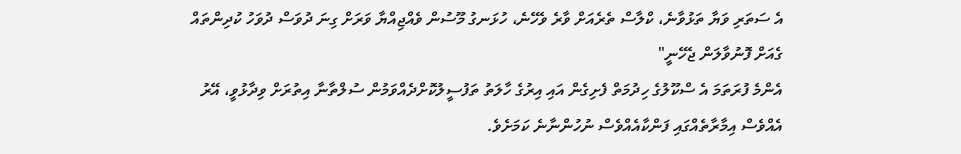އެ ސަތަރި ވަޔާ ތަޅުވާނެ، ކްލާސް ތެރެއަށް ވާރެ ވެހޭނެ، ހުޅަނގު މޫސުން ވެއްޖިއްޔާ ވަރަށް ގިނަ ދުވަސް ދުވަހު ކުދިންތައް ގެއަށް ފޮނުވާލަން ޖެހޭނީ"
އެންމެ ފުރަތަމަ އެ ސްކޫލުގެ ހިދުމަތް ފެށިގެން އައި އިރުގެ ހާލަތު ތަފުސީލުކޮށްދެއްވަމުން ސުލްތާނާ އިތުރަށް ވިދާޅުވީ، އޭރު އެއްވެސް އިމާރާތެއްގައި ފަންކާއެއްވެސް ނުހުންނާނެ ކަމަށެވެ.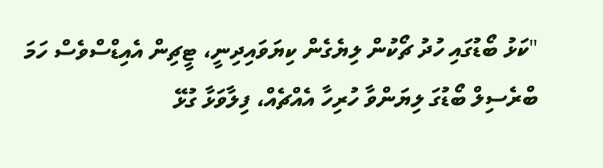"ކަޅު ބޯޑުގައި ހުދު ޗޯކުން ލިޔެގެން ކިޔަވައިދިނީ، ޓީޗިން އެއިޑްސްވެސް ހަމަ ބްރެސިލް ބޯޑުގަ ލިޔަންވާ ހުރިހާ އެއްޗެއް، ފިލާވަޅާ ގުޅޭ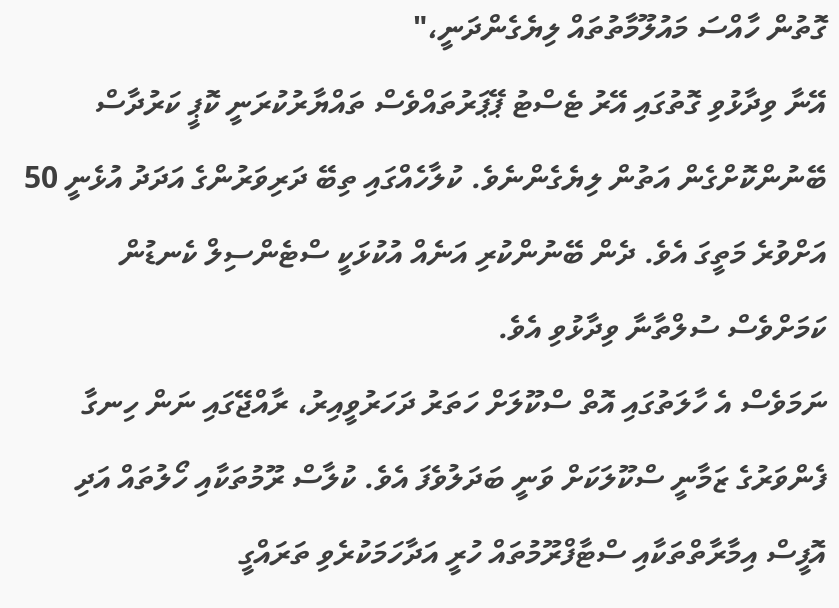ގޮތުން ހާއްސަ މައުލޫމާތުތައް ލިޔެގެންދަނީ،"
އޭނާ ވިދާޅުވި ގޮތުގައި އޭރު ޓެސްޓު ޕޭޕަރުތައްވެސް ތައްޔާރުކުރަނީ ކޮޕީ ކަރުދާސް ބޭނުންކޮށްގެން އަތުން ލިޔެގެންނެވެ. ކުލާހެއްގައި ތިބޭ ދަރިވަރުންގެ އަދަދު އުޅެނީ 50 އަށްވުރެ މަތީގަ އެވެ. ދެން ބޭނުންކުރި އަނެއް އުކުޅަކީ ސްޓެންސިލް ކެނޑުން ކަމަށްވެސް ސުލްތާނާ ވިދާޅުވި އެވެ.
ނަމަވެސް އެ ހާލަތުގައި އޮތް ސްކޫލަށް ހަތަރު ދަހަރުވީއިރު، ރާއްޖޭގައި ނަން ހިނގާ ފެންވަރުގެ ޒަމާނީ ސްކޫލަކަށް ވަނީ ބަދަލުވެފަ އެވެ. ކުލާސް ރޫމުތަކާއި ހޯލުތައް އަދި އޮފީސް އިމާރާތްތަކާއި ސްޓާފްރޫމުތައް ހުރީ އަދާހަމަކުރެވި ތަރައްގީ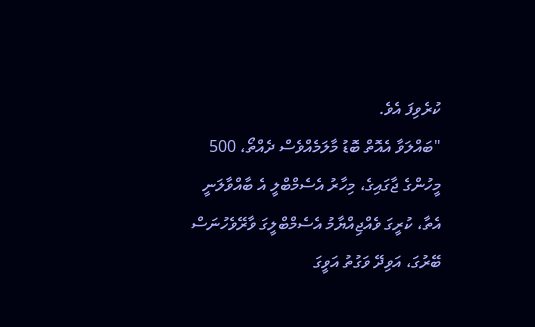ކުރެވިފަ އެވެ.
"ބައްލަވާ އެއޮތް ބޮޑު މާލަމެއްވެސް ދެއްތޯ، 500 މީހުންގެ ޖާގައިގެ، މިހާރު އެސެމްބްލީ އެ ބާއްވާލަނީ އެތާ، ކުރީގަ ވެއްޖިއްޔާމު އެސެމްބްލީގަ ވާރޭވެހުނަސް ބޭރުގަ، އަވިދޭ ވަގުތު އަވީގަ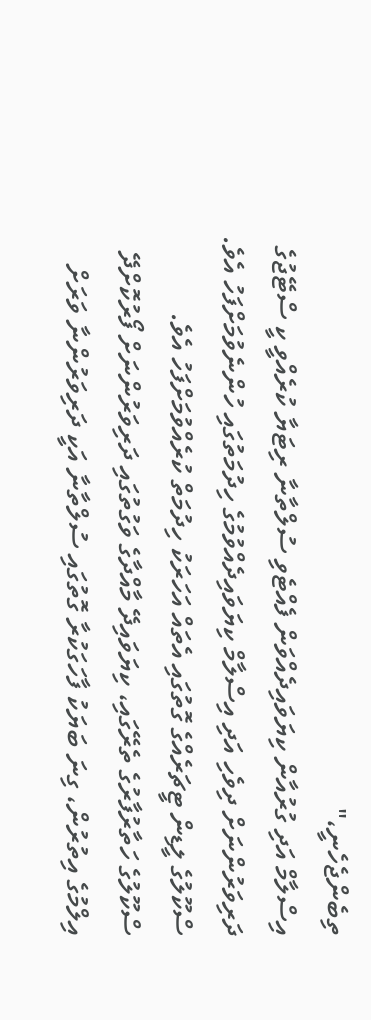ތިބެންޖެހެނީ،"
އިސްލާމް އަދި ގުރުއާން ކިޔަވައިދެއްވަން ފެއްޓެވި ސުލްތާނާ ރިޓަޔާ ކުރެއްވީ ކީ ސްޓޭޖުގެ ދަރިވަރުންނަށް ދިވެހި އަދި އިސްލާމް ކިޔަވައިދެއްވުމުގެ ހިދުމަތުގައި ހުންނެވުމަށްފަހު އެވެ. ސްކޫލުގެ ލީޑިން ޓީޗަރެއްގެ ގޮތުގައި އެތައް އަހަރަކު ހިދުމަތް ކުރެއްވުމަށްފަހު އެވެ.
ސްކޫލުގެ ހަތާރުފާރުގެ ތެރޭގައި، ކިޔަވައިދޭ މާއްދާގެ ވަގުތުގައި ދަރިވަރުންނަށް ފޯރުކޮށްދޭ އިލްމުގެ އިތުރުން، ގިނަ ބަޔަކު ފާހަގަކުރާ ގޮތުގައި ސުލްތާނާ އަކީ ދަރިވަރުންނާ ވަރަށް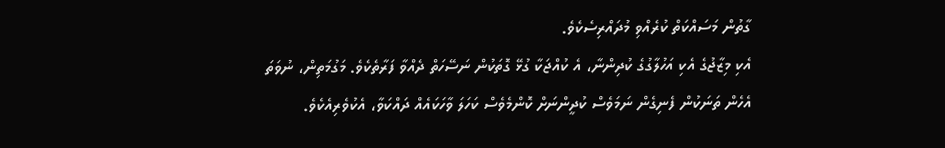ގާތުން މަސައްކަތް ކުރެއްވި މުދައްރިސެކެވެ.
އެކި މިޒާޖުގެ އެކި އަހުލާގުގެ ކުދިންނާ، އެ ކުއްޖަކާ ގުޅޭ ގޮތަކުން ނަސޭހަތް ދެއްވާ ފަރާތެކެވެ. މަގުމަތިން، ނުވަތަ އެހެން ތަނަކުން ފެނިގެން ނަމަވެސް ކުދީންނަށް ކޮންމެވެސް ކަހަލަ ވާހަކައެއް ދައްކަވާ، އެކުވެރިއެކެވެ.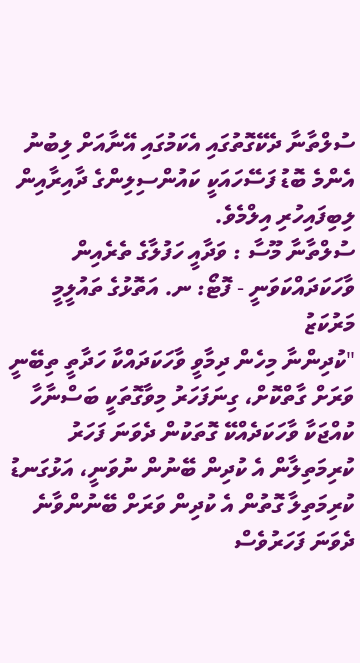ސުލްތާނާ ދެކޭގޮތުގައި އެކަމުގައި އޭނާއަށް ލިބުނު އެންމެ ބޮޑު ފަސޭހައަކީ ކައުންސިލިންގެ ދާއިރާއިން ލިބިފައިހުރި އިލްމެވެ.
ސުލްތާނާ މޫސާ : ވަދާއީ ހަފުލާގެ ތެރެއިން ވާހަކަދައްކަވަނީ - ފޮޓޯ: ނ. އަތޮޅުގެ ތައުލީމީ މަރުކަޒު
"ކުދިންނާ މިހެން ދިމާވީ ވާހަކަދައްކާ ހަދާތީ ތިބޭނީ ވަރަށް ގާތްކޮށް، ގިނަފަހަރު މިވާގޮތަކީ ބަސްނާހާ ކުއްޖަކާ ވާހަކަދެއްކޭ ގޮތަކުން ދެވަނަ ފަހަރު ކުރިމަތިލާން އެ ކުދިން ބޭނުން ނުވަނީ، އަޅުގަނޑު ކުރިމަތިލާ ގޮތުން އެ ކުދިން ވަރަށް ބޭނުންވާނެ ދެވަނަ ފަހަރުވެސް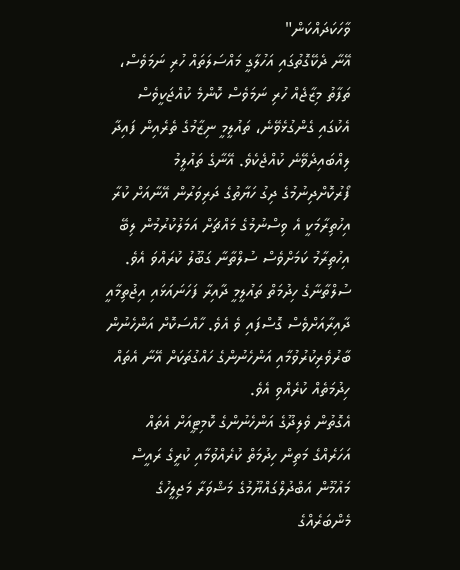ވާހަކަދައްކަން"
އޭނާ ދެކޭގޮތުގައި އަހުލާގީ މައްސަލަތައް ހުރި ނަމަވެސް، ތަފާތު މިޒާޖެއް ހުރި ނަމަވެސް ކޮންމެ ކުއްޖަކީވެސް އެކުގައި ގެންގުޅެވޭނެ، ތައުލީމީ ނިޒާމުގެ ތެރެއިން ފައިދާ ލިއްބައިދެވޭނެ ކުއްޖެކެވެ. އޭނާގެ ތައުލީމު ފޯރުކޮށްދިނުމުގެ ދިގު ހަޔާތުގެ ދަރިވަރުން އޭނާއަށް ކުރާ އިހުތިރާމަކީ އެ ވިސްނުމުގެ މައްޗަށް އަމަލުކުރުމުން ލިބޭ އިހުތިރާމު ކަމަށްވެސް ސުލްތާނާ ގަބޫލު ކުރައްވަ އެވެ.
ސުލްތާނާގެ ހިދުމަތް ތައުލީމީ ދާއިރާ ފަހަނައަޅައި އިޖުތިމާއީ ދާއިރާއަށްވެސް ގޮސްފައި ވެ އެވެ. ހާއްސަކޮށް އަންހެނުން ބާރުވެރިކުރުވުމާއި އަންހެނުންގެ ހައްގުތަކަށް އޭނާ އެތައް ހިދުމަތެއް ކުރެއްވި އެވެ.
އެގޮތުން ވެލިދޫގެ އަންހެނުންގެ ކޮމިޓީއަށް އެތައް އަހަރެއްގެ މަތިން ހިދުމަތް ކުރެއްވުމާއި ކުރީގެ ރައީސް މައުމޫން އަބްދުލްގައްޔޫމުގެ މަޝްވަރާ މަޖިލީހުގެ މެންބަރެއްގެ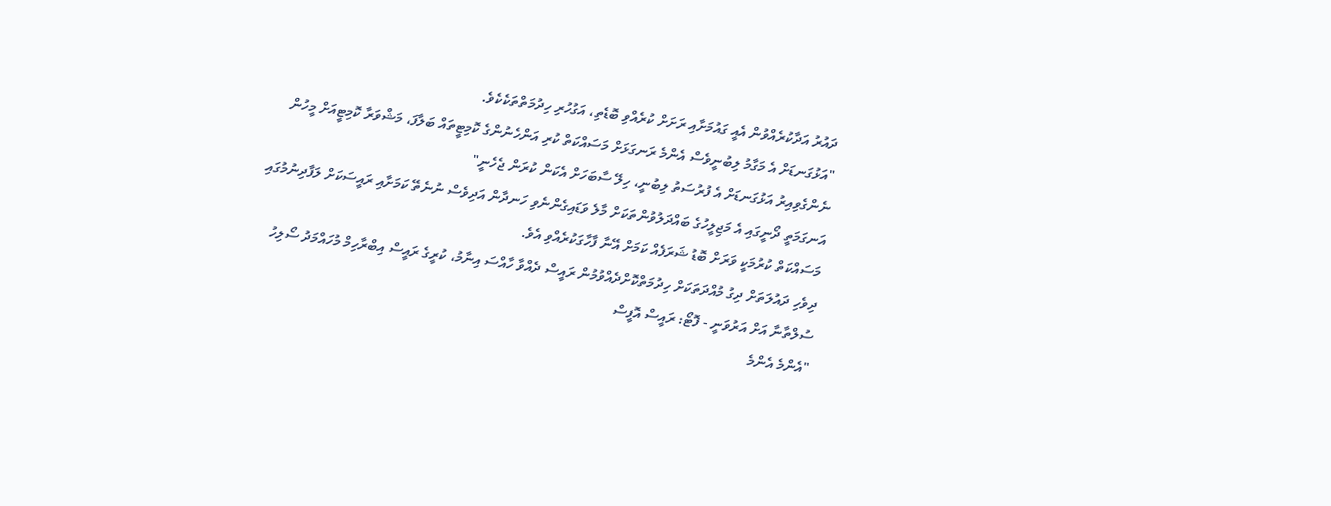ދައުރު އަދާކުރެއްވުން އެއީ ގައުމަށާއި ރަށަށް ކުރެއްވި ބޮޑެތި، އަގުހުރި ހިދުމަތްތަކެކެވެ.
"އަޅުގަނޑަށް އެ މަގާމު ލިބުނީވެސް އެންމެ ރަނގަޅަށް މަސައްކަތް ކުރި އަންހެނުންގެ ކޮމިޓީތައް ބަލާފަ، މަޝްވަރާ ކޮމިޓީއަށް މީހުން ނެންގެވިއިރު އަޅުގަނޑަށް އެ ފުރުސަތު ލިބުނީ، ހިލޭ ސާބަހަށް އެކަން ކުރަން ޖެހެނީ"
އަނގަމަތީ ދޯނީގައި އެ މަޖިލީހުގެ ބައްދަލުވުންތަކަށް މާލެ ވަޑައިގެންނެވި ހަނދާން އަދިވެސް ނުނެތޭ ކަމަށާއި ރައީސަކަށް ލަފާދިނުމުގައި މަސައްކަތް ކުރުމަކީ ވަރަށް ބޮޑު ޝަރަފެއް ކަމަށް އޭނާ ފާހާގަކުރެއްވި އެވެ.
ދިވެހި ދައުލަތަށް ދިގު މުއްދަތަކަށް ހިދުމަތްކޮށްދެއްވުމުން ރައީސް ދެއްވާ ހާއްސަ އިނާމު، ކުރީގެ ރައީސް އިބްރާހިމް މުހައްމަދު ސޯލިހު ސުލްތާނާ އަށް އަރުވަނީ - ފޮޓޯ: ރައީސް އޮފީސް
"އެންމެ އެންމެ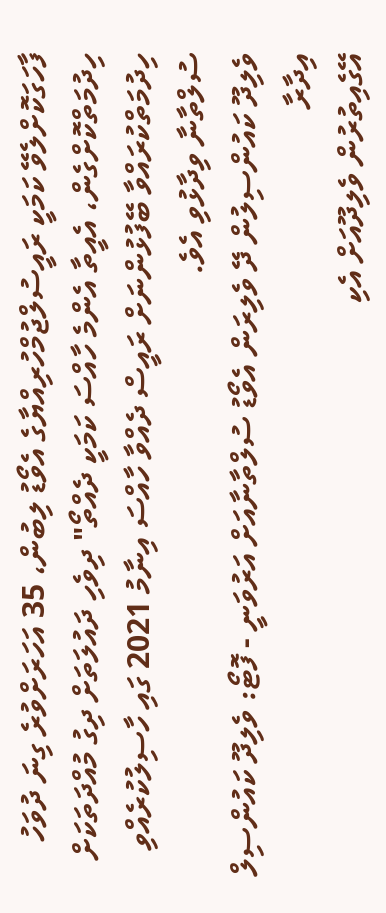ފާހަގަކޮށްލެވޭ ކަމަކީ ރައީސުލްޖުމްހުރިއްޔާގެ އެވޯޑު ލިބުން، 35 އަހަރަށްވުރެ ގިނަ ދުވަހު ހިދުމަތްކޮށްގެން، އެއީތާ އެންމެ ހާއްސަ ކަމަކީ ދެއްތޯ" ދިވެހި ދައުލަތަށް ދިގު މުއްދަތަކަށް ހިދުމަތްކުރައްވާ ބޭފުޅުންނަށް ރައީސް ދެއްވާ ހާއްސަ އިނާމު 2021 ގައި ހާސިލުކުރެއްވި ސުލްތާނާ ވިދާޅުވި އެވެ.
ވެލިދޫ ކައުންސިލުން ދޭ ވެލިރަން އެވޯޑު ސުލްތާނާއަށް އަރުވަނީ - ފޮޓޯ: ވެލިދޫ ކައުންސިލް އިދާރާ
އޭގެއިތުރުން ވެލިދޫއަށް އެކި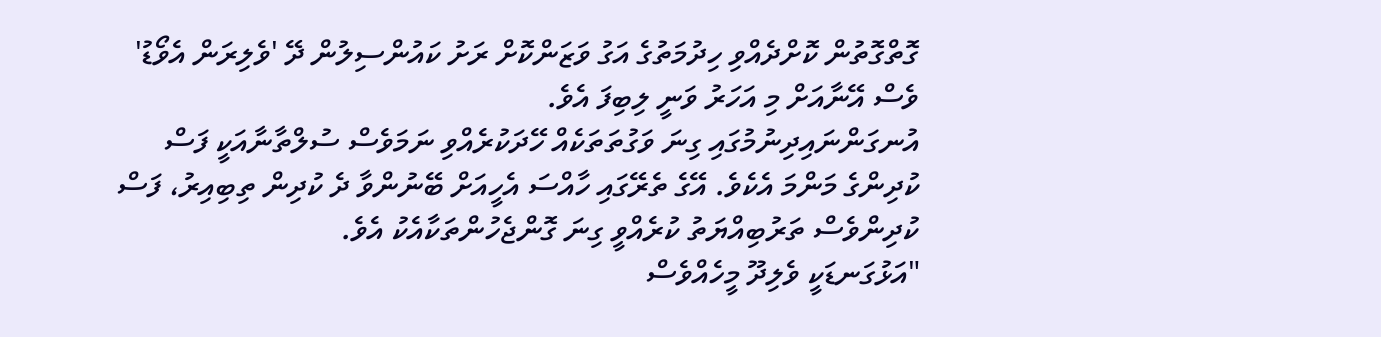ގޮތްގޮތުން ކޮށްދެއްވި ހިދުމަތުގެ އަގު ވަޒަންކޮށް ރަށު ކައުންސިލުން ދޭ 'ވެލިރަން އެވޯޑު' ވެސް އޭނާއަށް މި އަހަރު ވަނީ ލިބިފަ އެވެ.
އުނގަންނައިދިނުމުގައި ގިނަ ވަގުތަތަކެއް ހޭދަކުރެއްވި ނަމަވެސް ސުލްތާނާއަކީ ފަސް ކުދިންގެ މަންމަ އެކެވެ. އޭގެ ތެރޭގައި ހާއްސަ އެހީއަށް ބޭނުންވާ ދެ ކުދިން ތިބިއިރު، ފަސް ކުދިންވެސް ތަރުބިއްޔަތު ކުރެއްވީ ގިނަ ގޮންޖެހުންތަކާއެކު އެވެ.
"އަޅުގަނޑަކީ ވެލިދޫ މީހެއްވެސް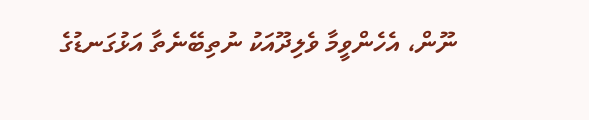ނޫން، އެހެންވީމާ ވެލިދޫއަކު ނުތިބޭނެތާ އަޅުގަނޑުގެ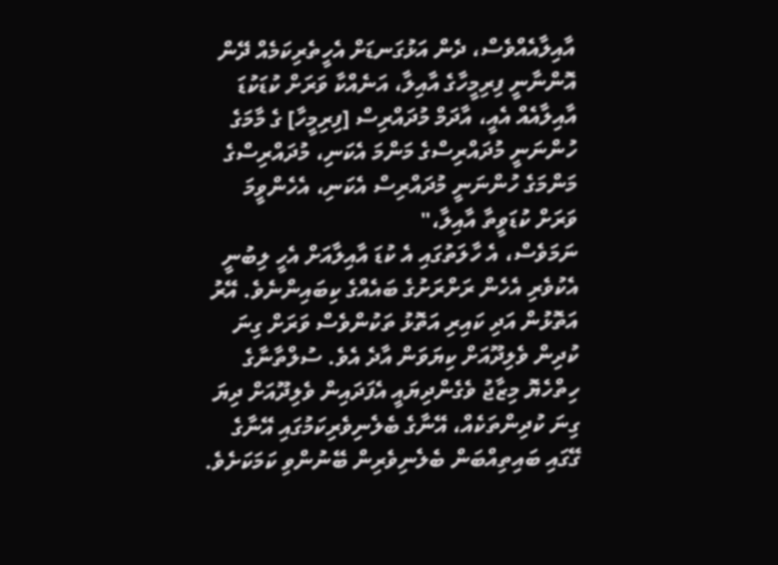އާއިލާއެއްވެސް، ދެން އަޅުގަނޑަށް އެހީތެރިކަމެއް ދޭން އޮންނާނީ ފިރިމީހާގެ އާއިލާ، އަނެއްކާ ވަރަށް ކުޑަކުޑަ އާއިލާއެއް އެއީ، އާދަމް މުދައްރިސް [ފިރިމީހާ] ގެ މާމަގެ ހުންނަނީ މުދައްރިސްގެ މަންމަ އެކަނި، މުދައްރިސްގެ މަންމަގެ ހުންނަނީ މުދައްރިސް އެކަނި، އެހެންވީމަ ވަރަށް ކުޑަވީތާ އާއިލާ،"
ނަމަވެސް، އެ ހާލަތުގައި އެ ކުޑަ އާއިލާއަށް އެހީ ލިބުނީ އެކުވެރި އެހެން ރަށްރަށުގެ ބައެއްގެ ކިބައިންނެވެ. އޭރު އަތޮޅުން އަދި ކައިރި އަތޮޅު ތަކުންވެސް ވަރަށް ގިނަ ކުދިން ވެލިދޫއަށް ކިޔަވަން އާދެ އެވެ. ސުލްތާނާގެ ހިތްހެޔޮ މިޒާޖު ވެގެންދިޔައީ އެފަދައިން ވެލިދޫއަށް ދިޔަ ގިނަ ކުދިންތަކެއް، އޭނާގެ ބެލެނިވެރިކަމުގައި އޭނާގެ ގޭގައި ބައިތިއްބަން ބެލެނިވެރިން ބޭނުންވި ކަމަކަށެވެ.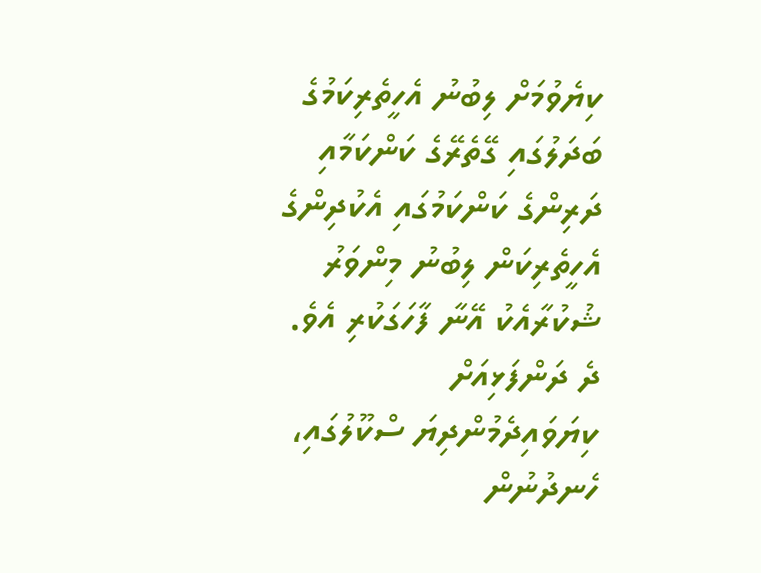ކިޔެވުމަށް ލިބުނު އެހީތެރިކަމުގެ ބަދަލުގައި ގޭތެރޭގެ ކަންކަމާއި ދަރިންގެ ކަންކަމުގައި އެކުދިންގެ އެހީތެރިކަން ލިބުނު މިންވަރު ޝުކުރާއެކު އޭނާ ފާހަގަކުރި އެވެ.
ދެ ދަންފަޅިއަށް ކިޔަވައިދެމުންދިޔަ ސްކޫލުގައި، ހެނދުނުން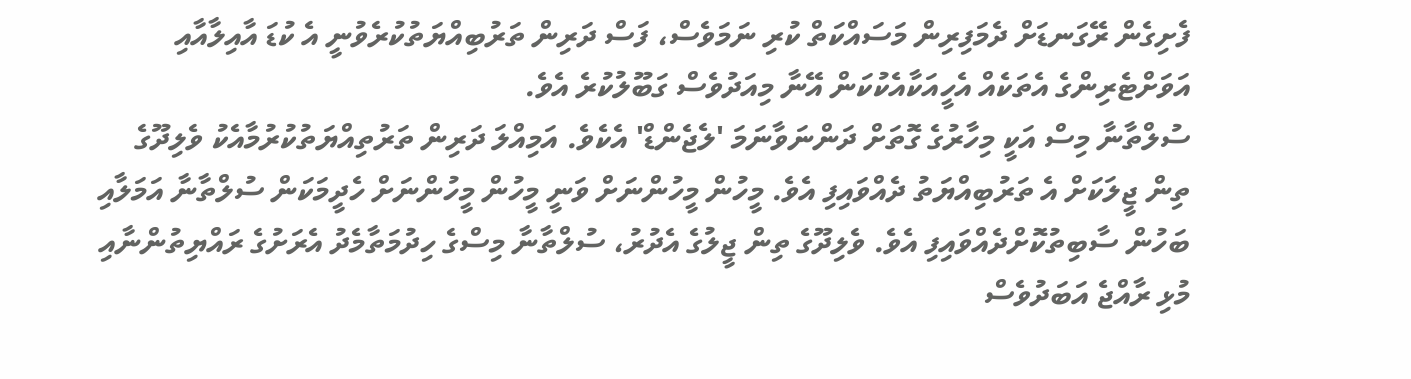ފެށިގެން ރޭގަނޑަށް ދެމަފިރިން މަސައްކަތް ކުރި ނަމަވެސް، ފަސް ދަރިން ތަރުބިއްޔަތުކުރެވުނީ އެ ކުޑަ އާއިލާއާއި އަވަށްޓެރިންގެ އެތަކެއް އެހީއަކާއެކުކަން އޭނާ މިއަދުވެސް ގަބޫލުކުރެ އެވެ.
ސުލްތާނާ މިސް އަކީ މިހާރުގެ ގޮތަށް ދަންނަވާނަމަ 'ލެޖެންޑް' އެކެވެ. އަމިއްލަ ދަރިން ތަރުތިއްޔަތުކުރުމާއެކު ވެލިދޫގެ ތިން ޖީލަކަށް އެ ތަރުބިއްޔަތު ދެއްވައިފި އެވެ. މީހުން މީހުންނަށް ވަނީ މީހުން މީހުންނަށް ހެދީމަކަން ސުލްތާނާ އަމަލާއި ބަހުން ސާބިތުކޮށްދެއްވައިފި އެވެ. ވެލިދޫގެ ތިން ޖީލުގެ އެދުރު، ސުލްތާނާ މިސްގެ ހިދުމަތާމެދު އެރަށުގެ ރައްޔިތުންނާއި މުޅި ރާއްޖެ އަބަދުވެސް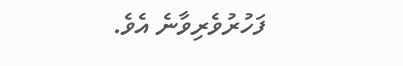ފަހުރުވެރިވާނެ އެވެ.